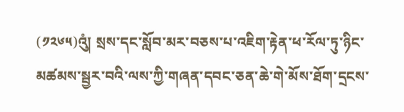(༡༢༦༥)འུཾ། སྲས་དང་སློབ་མར་བཅས་པ་འཇིག་རྟེན་ཕ་རོལ་ཏུ་ཉིང་མཚམས་སྦྱར་བའི་ལས་ཀྱི་གཞན་དབང་ཅན་ཆེ་གེ་མོས་ཐོག་དྲངས་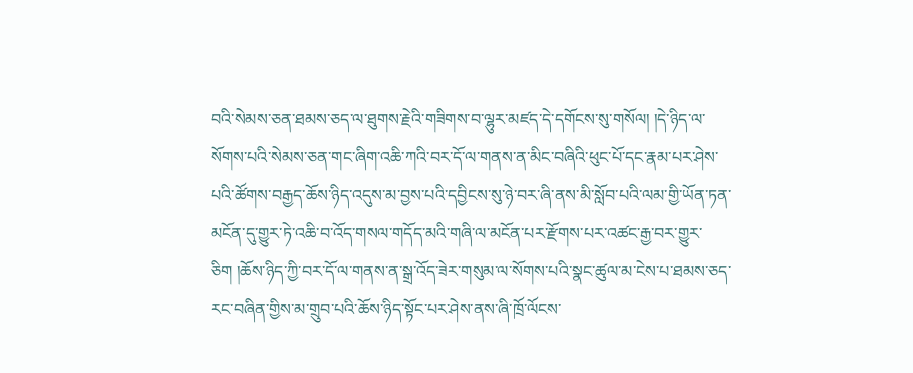བའི་སེམས་ཅན་ཐམས་ཅད་ལ་ཐུགས་རྗེའི་གཟིགས་བ་ལྷུར་མཛད་དེ་དགོངས་སུ་གསོལ། །དེ་ཉིད་ལ་སོགས་པའི་སེམས་ཅན་གང་ཞིག་འཆི་ཀའི་བར་དོ་ལ་གནས་ན་མིང་བཞིའི་ཕུང་པོ་དང་རྣམ་པར་ཤེས་པའི་ཚོགས་བརྒྱད་ཆོས་ཉིད་འདུས་མ་བྱས་པའི་དབྱིངས་སུ་ཉེ་བར་ཞི་ནས་མི་སློབ་པའི་ལམ་གྱི་ཡོན་ཏན་མངོན་དུ་གྱུར་ཏེ་འཆི་བ་འོད་གསལ་གདོད་མའི་གཞི་ལ་མངོན་པར་རྫོགས་པར་འཚང་རྒྱ་བར་གྱུར་ཅིག །ཆོས་ཉིད་ཀྱི་བར་དོ་ལ་གནས་ན་སྒྲ་འོད་ཟེར་གསུམ་ལ་སོགས་པའི་སྣང་ཚུལ་མ་ངེས་པ་ཐམས་ཅད་རང་བཞིན་གྱིས་མ་གྲུབ་པའི་ཆོས་ཉིད་སྟོང་པར་ཤེས་ནས་ཞི་ཁྲོ་ལོངས་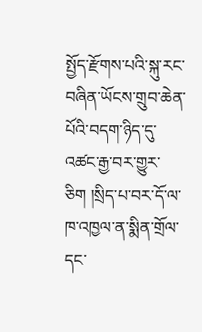སྤྱོད་རྫོགས་པའི་སྐུ་རང་བཞིན་ཡོངས་གྲུབ་ཆེན་པོའི་བདག་ཉིད་དུ་འཚང་རྒྱ་བར་གྱུར་ཅིག །སྲིད་པ་བར་དོ་ལ་ཁ་འཁྱལ་ན་སྨིན་གྲོལ་དང་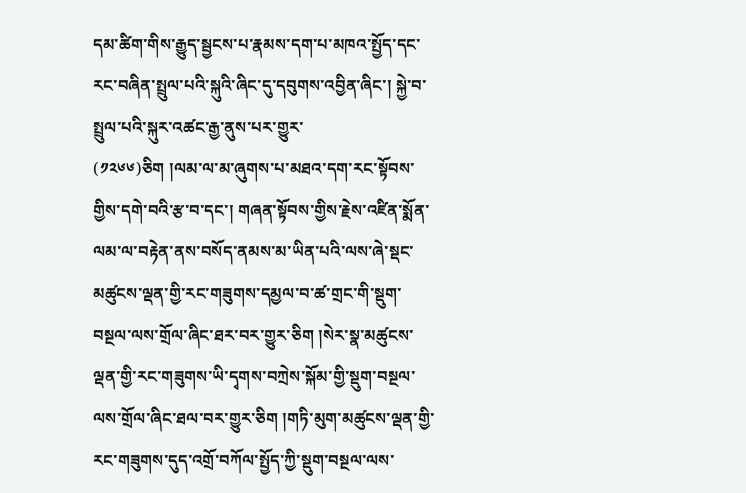དམ་ཚིག་གིས་རྒྱུད་སྦྱངས་པ་རྣམས་དག་པ་མཁའ་སྤྱོད་དང་རང་བཞིན་སྤྲུལ་པའི་སྐུའི་ཞིང་དུ་དབུགས་འབྱིན་ཞིང་། སྐྱེ་བ་སྤྲུལ་པའི་སྐུར་འཚང་རྒྱ་ནུས་པར་གྱུར་
(༡༢༦༦)ཅིག །ལམ་ལ་མ་ཞུགས་པ་མཐའ་དག་རང་སྟོབས་གྱིས་དགེ་བའི་རྩ་བ་དང་། གཞན་སྟོབས་གྱིས་རྗེས་འཛིན་སྨོན་ལམ་ལ་བརྟེན་ནས་བསོད་ནམས་མ་ཡིན་པའི་ལས་ཞེ་སྡང་མཚུངས་ལྡན་གྱི་རང་གཟུགས་དམྱལ་བ་ཚ་གྲང་གི་སྡུག་བསྔལ་ལས་གྲོལ་ཞིང་ཐར་བར་གྱུར་ཅིག །སེར་སྣ་མཚུངས་ལྡན་གྱི་རང་གཟུགས་ཡི་དྭགས་བཀྲེས་སྐོམ་གྱི་སྡུག་བསྔལ་ལས་གྲོལ་ཞིང་ཐལ་བར་གྱུར་ཅིག །གཏི་མུག་མཚུངས་ལྡན་གྱི་རང་གཟུགས་དུད་འགྲོ་བཀོལ་སྤྱོད་ཀྱི་སྡུག་བསྔལ་ལས་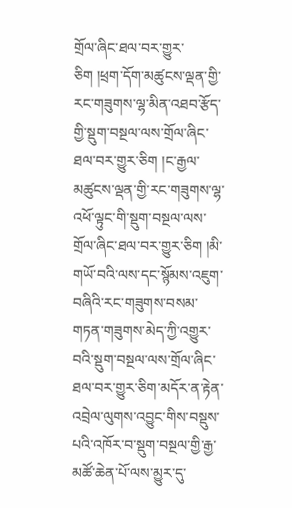གྲོལ་ཞིང་ཐལ་བར་གྱུར་ཅིག །ཕྲག་དོག་མཚུངས་ལྡན་གྱི་རང་གཟུགས་ལྷ་མིན་འཐབ་རྩོད་གྱི་སྡུག་བསྔལ་ལས་གྲོལ་ཞིང་ཐལ་བར་གྱུར་ཅིག །ང་རྒྱལ་མཚུངས་ལྡན་གྱི་རང་གཟུགས་ལྷ་འཕོ་ལྟུང་གི་སྡུག་བསྔལ་ལས་གྲོལ་ཞིང་ཐལ་བར་གྱུར་ཅིག །མི་གཡོ་བའི་ལས་དང་སྙོམས་འཇུག་བཞིའི་རང་གཟུགས་བསམ་གཏན་གཟུགས་མེད་ཀྱི་འགྱུར་བའི་སྡུག་བསྔལ་ལས་གྲོལ་ཞིང་ཐལ་བར་གྱུར་ཅིག་མདོར་ན་རྟེན་འབྲེལ་ལུགས་འབྱུང་གིས་བསྡུས་པའི་འཁོར་བ་སྡུག་བསྔལ་གྱི་རྒྱ་མཚོ་ཆེན་པོ་ལས་མྱུར་དུ་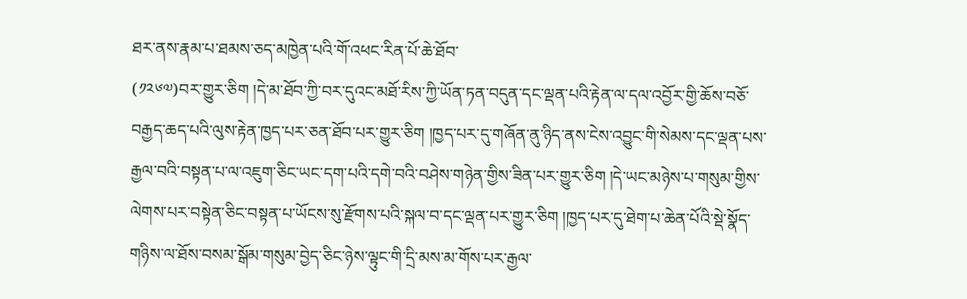ཐར་ནས་རྣམ་པ་ཐམས་ཅད་མཁྱེན་པའི་གོ་འཕང་རིན་པོ་ཆེ་ཐོབ་
(༡༢༦༧)བར་གྱུར་ཅིག །དེ་མ་ཐོབ་ཀྱི་བར་དུའང་མཐོ་རིས་ཀྱི་ཡོན་ཏན་བདུན་དང་ལྡན་པའི་རྟེན་ལ་དལ་འབྱོར་གྱི་ཆོས་བཅོ་བརྒྱད་ཆད་པའི་ལུས་རྟེན་ཁྱད་པར་ཅན་ཐོབ་པར་གྱུར་ཅིག །ཁྱད་པར་དུ་གཞོན་ནུ་ཉིད་ནས་ངེས་འབྱུང་གི་སེམས་དང་ལྡན་པས་རྒྱལ་བའི་བསྟན་པ་ལ་འཇུག་ཅིང་ཡང་དག་པའི་དགེ་བའི་བཤེས་གཉེན་གྱིས་ཟིན་པར་གྱུར་ཅིག །དེ་ཡང་མཉེས་པ་གསུམ་གྱིས་ལེགས་པར་བསྟེན་ཅིང་བསྟན་པ་ཡོངས་སུ་རྫོགས་པའི་སྐལ་བ་དང་ལྡན་པར་གྱུར་ཅིག །ཁྱད་པར་དུ་ཐེག་པ་ཆེན་པོའི་སྡེ་སྣོད་གཉིས་ལ་ཐོས་བསམ་སྒོམ་གསུམ་བྱེད་ཅིང་ཉེས་ལྟུང་གི་དྲི་མས་མ་གོས་པར་རྒྱལ་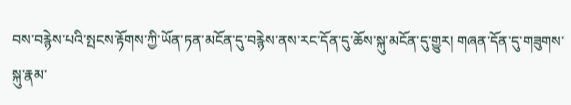བས་བརྙེས་པའི་སྤངས་རྟོགས་ཀྱི་ཡོན་ཏན་མངོན་དུ་བརྙེས་ནས་རང་དོན་དུ་ཆོས་སྐུ་མངོན་དུ་གྱུར། གཞན་དོན་དུ་གཟུགས་སྐུ་རྣམ་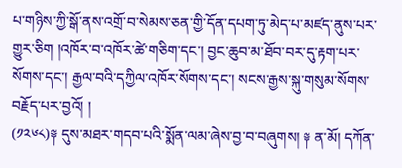པ་གཉིས་ཀྱི་སྒོ་ནས་འགྲོ་བ་སེམས་ཅན་གྱི་དོན་དཔག་ཏུ་མེད་པ་མཛད་ནུས་པར་གྱུར་ཅིག །འཁོར་བ་འཁོར་ཚེ་གཅིག་དང་། བྱང་ཆུབ་མ་ཐོབ་བར་དུ་རྟག་པར་སོགས་དང་། རྒྱལ་བའི་དཀྱིལ་འཁོར་སོགས་དང་། སངས་རྒྱས་སྐུ་གསུམ་སོགས་བརྗོད་པར་བྱའོ། །
(༡༢༦༨)༈ དུས་མཐར་གདབ་པའི་སྨོན་ལམ་ཞེས་བྱ་བ་བཞུགས། ༈ ན་མོ། དཀོན་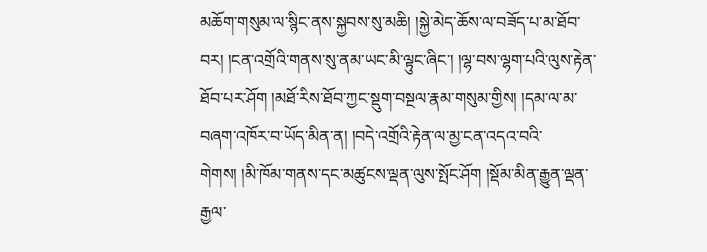མཆོག་གསུམ་ལ་སྙིང་ནས་སྐྱབས་སུ་མཆི། །སྐྱེ་མེད་ཆོས་ལ་བཟོད་པ་མ་ཐོབ་བར། །ངན་འགྲོའི་གནས་སུ་ནམ་ཡང་མི་ལྟུང་ཞིང་། །ལྷ་བས་ལྷག་པའི་ལུས་རྟེན་ཐོབ་པར་ཤོག །མཐོ་རིས་ཐོབ་ཀྱང་སྡུག་བསྔལ་རྣམ་གསུམ་གྱིས། །དམ་ལ་མ་བཞག་འཁོར་བ་ཡོད་མིན་ན། །བདེ་འགྲོའི་རྟེན་ལ་མྱ་ངན་འདའ་བའི་གེགས། །མི་ཁོམ་གནས་དང་མཚུངས་ལྡན་ལུས་སྤོང་ཤོག །སྡོམ་མིན་རྒྱུན་ལྡན་རྒྱལ་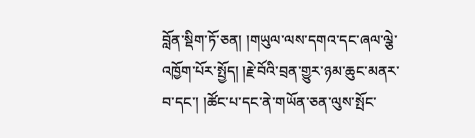བློན་སྡིག་ཏོ་ཅན། །གཡུལ་ལས་དགའ་དང་ཞལ་ལྕེ་འཁྱོག་པོར་སྤྱོད། །རྗེ་བོའི་བྲན་གྱུར་ཉམ་ཆུང་མནར་བ་དང་། །ཚོང་པ་དང་ནེ་གཡོན་ཅན་ལུས་སྤོང་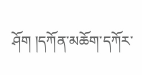ཤོག །དཀོན་མཆོག་དཀོར་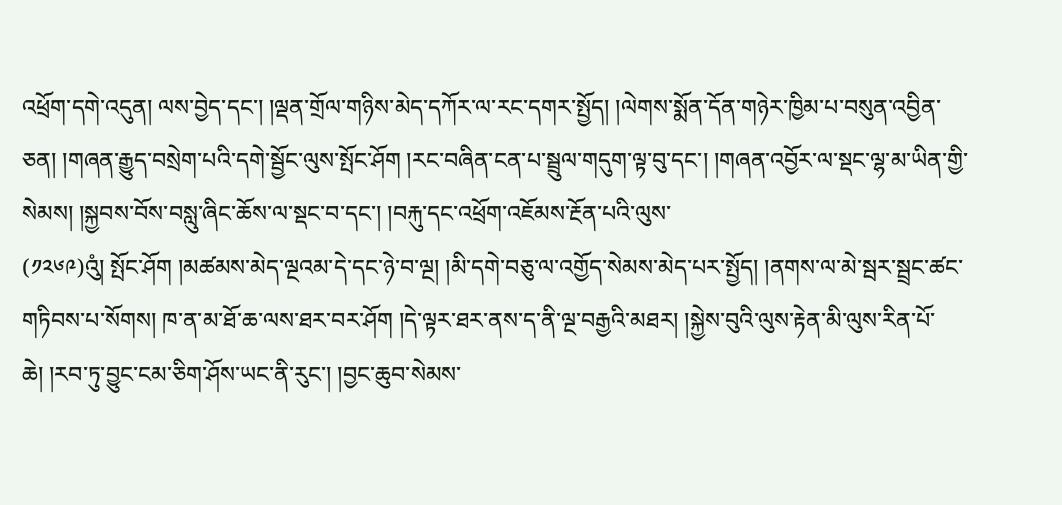འཕྲོག་དགེ་འདུན། ལས་བྱེད་དང་། །ལྡན་གྲོལ་གཉིས་མེད་དཀོར་ལ་རང་དགར་སྤྱོད། །ལེགས་སྨོན་དོན་གཉེར་ཁྱིམ་པ་བསུན་འབྱིན་ཅན། །གཞན་རྒྱུད་བསྲེག་པའི་དགེ་སྦྱོང་ལུས་སྤོང་ཤོག །རང་བཞིན་ངན་པ་སྦྲུལ་གདུག་ལྟ་བུ་དང་། །གཞན་འབྱོར་ལ་སྡང་ལྷ་མ་ཡིན་གྱི་སེམས། །སྐྱབས་བོས་བསླུ་ཞིང་ཆོས་ལ་སྡང་བ་དང་། །བརྐུ་དང་འཕྲོག་འཇོམས་རྔོན་པའི་ལུས་
(༡༢༦༩)འུཾ། སྤོང་ཤོག །མཚམས་མེད་ལྔའམ་དེ་དང་ཉེ་བ་ལྔ། །མི་དགེ་བཅུ་ལ་འགྱོད་སེམས་མེད་པར་སྤྱོད། །ནགས་ལ་མེ་སྦར་སྦྲང་ཚང་གཏིབས་པ་སོགས། ཁ་ན་མ་ཐོ་ཆ་ལས་ཐར་བར་ཤོག །དེ་ལྟར་ཐར་ནས་ད་ནི་ལྔ་བརྒྱའི་མཐར། །སྐྱེས་བུའི་ལུས་རྟེན་མི་ལུས་རིན་པོ་ཆེ། །རབ་ཏུ་བྱུང་ངམ་ཅིག་ཤོས་ཡང་ནི་རུང་། །བྱང་ཆུབ་སེམས་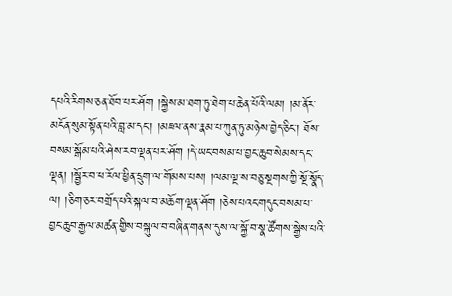དཔའི་རིགས་ཅན་ཐོབ་པར་ཤོག །སྐྱེས་མ་ཐག་ཏུ་ཐེག་པ་ཆེན་པོའི་ལམ། །མ་ནོར་མངོན་སུམ་སྟོན་པའི་བླ་མ་དང་། །མཇལ་ནས་རྣམ་པ་ཀུན་ཏུ་མཉེས་བྱེད་ཅིང་། ཐོས་བསམ་སྒོམ་པའི་ཤེས་རབ་ལྡན་པར་ཤོག །དེ་ཡང་བསམ་པ་བྱང་ཆུབ་སེམས་དང་ལྡན། །སྦྱོར་བ་ཕ་རོལ་ཕྱིན་དྲུག་ལ་གོམས་པས། །ལམ་ལྔ་ས་བཅུ་སྔགས་ཀྱི་སྔོ་སྣོད་ལ། །ཅིག་ཅར་བགྲོད་པའི་སྐལ་བ་མཆོག་ལྡན་ཤོག །ཅེས་པའང་གདུང་བསམ་པ་བྱང་ཆུབ་རྒྱལ་མཚན་གྱིས་བསྐུལ་བ་བཞིན་གནས་དུས་ལ་སྐྱོ་བ་སྣ་ཚོགས་སྒྱེས་པའི་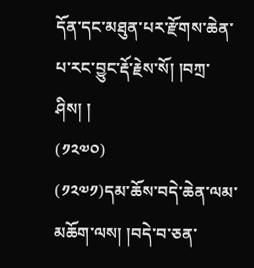དོན་དང་མཐུན་པར་རྫོགས་ཆེན་པ་རང་བྱུང་རྡོ་རྗེས་སོ། །བཀྲ་ཤིས། །
(༡༢༧༠)
(༡༢༧༡)དམ་ཆོས་བདེ་ཆེན་ལམ་མཆོག་ལས། །བདེ་བ་ཅན་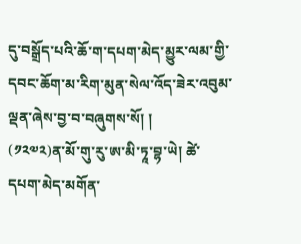དུ་བསྒྲོད་པའི་ཆོ་ག་དཔག་མེད་མྱུར་ལམ་གྱི་དབང་ཆོག་མ་རིག་མུན་སེལ་འོད་ཟེར་འབུམ་ལྡན་ཞེས་བྱ་བ་བཞུགས་སོ། །
(༡༢༧༢)ན་མོ་གུ་རུ་ཨ་མི་ཏཱ་བྷ་ཡེ། ཚེ་དཔག་མེད་མགོན་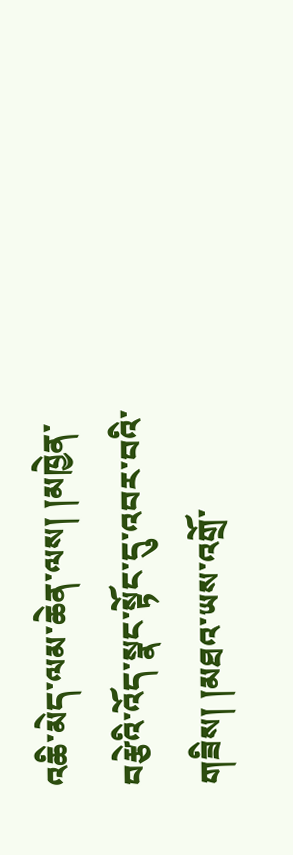འཆི་མེད་ལམ་ཆེན་ལས། །མཁྱེན་བརྩེའི་འོད་སྣང་སྟོང་དུ་འབར་བའི་གཟིས། །མཐའ་ཡས་འགྲོ་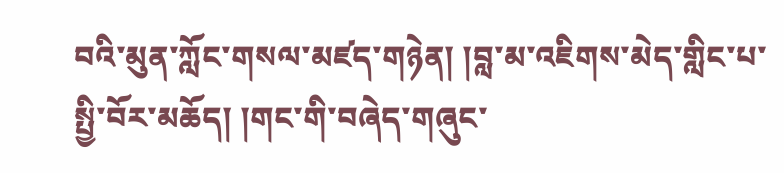བའི་མུན་ཀློང་གསལ་མཛད་གཉེན། །བླ་མ་འཇིགས་མེད་གླིང་པ་སྤྱི་བོར་མཆོད། །གང་གི་བཞེད་གཞུང་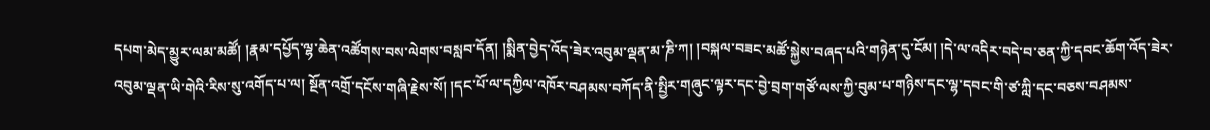དཔག་མེད་མྱུར་ལམ་མཚོ། །རྣམ་དཔྱོད་ལྷ་ཆེན་འཚོགས་བས་ལེགས་བསླབ་དོན། །སྨིན་བྱེད་འོད་ཟེར་འབུམ་ལྡན་མ་ཎི་ཀ། །བསྐལ་བཟང་མཚོ་སྐྱེས་བཞད་པའི་གཉེན་དུ་ངོམ། །དེ་ལ་འདིར་བདེ་བ་ཅན་ཀྱི་དབང་ཆོག་འོད་ཟེར་འབུམ་ལྡན་ཡི་གེའི་རིས་སུ་འགོད་པ་ལ། སྔོན་འགྲོ་དངོས་གཞི་རྗེས་སོ། །དང་པོ་ལ་དཀྱིལ་འཁོར་བཤམས་བཀོད་ནི་སྤྱིར་གཞུང་ལྟར་དང་བྱེ་བྲག་གཙོ་ལས་ཀྱི་བུམ་པ་གཉིས་དང་ལྷ་དབང་གི་ཙ་ཀླི་དང་བཅས་བཤམས་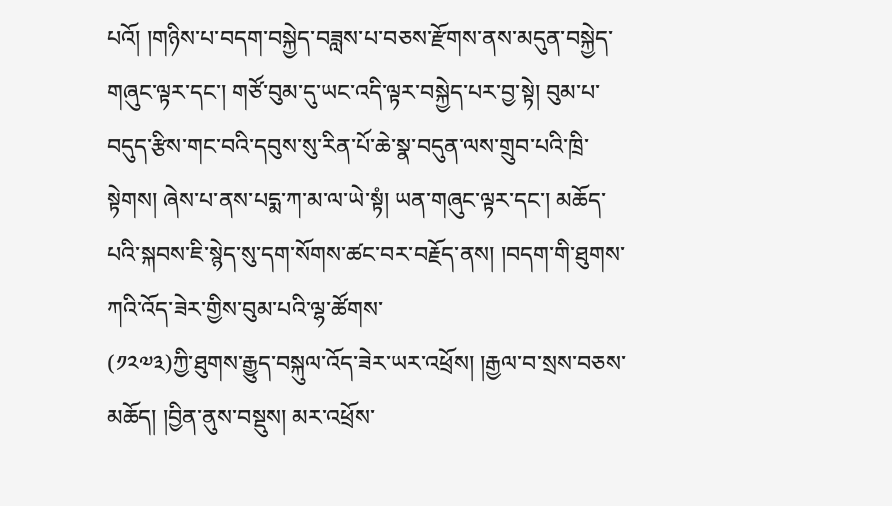པའོ། །གཉིས་པ་བདག་བསྐྱེད་བཟླས་པ་བཅས་རྫོགས་ནས་མདུན་བསྐྱེད་གཞུང་ལྟར་དང་། གཙོ་བུམ་དུ་ཡང་འདི་ལྟར་བསྐྱེད་པར་བྱ་སྟེ། བུམ་པ་བདུད་རྩིས་གང་བའི་དབུས་སུ་རིན་པོ་ཆེ་སྣ་བདུན་ལས་གྲུབ་པའི་ཁྲི་སྟེགས། ཞེས་པ་ནས་པདྨ་ཀ་མ་ལ་ཡེ་སྟཾ། ཡན་གཞུང་ལྟར་དང་། མཆོད་པའི་སྐབས་ཇི་སྙེད་སུ་དག་སོགས་ཚང་བར་བརྗོད་ནས། །བདག་གི་ཐུགས་ཀའི་འོད་ཟེར་གྱིས་བུམ་པའི་ལྷ་ཚོགས་
(༡༢༧༣)ཀྱི་ཐུགས་རྒྱུད་བསྐུལ་འོད་ཟེར་ཡར་འཕྲོས། །རྒྱལ་བ་སྲས་བཅས་མཆོད། །བྱིན་ནུས་བསྡུས། མར་འཕྲོས་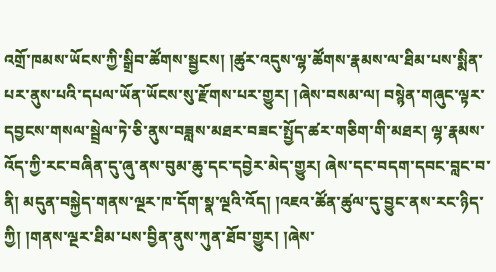འགྲོ་ཁམས་ཡོངས་ཀྱི་སྒྲིབ་ཚོགས་སྦྱངས། །ཚུར་འདུས་ལྷ་ཚོགས་རྣམས་ལ་ཐིམ་པས་སྨིན་པར་ནུས་པའི་དཔལ་ཡོན་ཡོངས་སུ་རྫོགས་པར་གྱུར། །ཞེས་བསམ་ལ། བསྙེན་གཞུང་ལྟར་དབྱངས་གསལ་སྦྲེལ་ཏེ་ཅི་ནུས་བཟླས་མཐར་བཟང་སྤྱོད་ཚར་གཅིག་གི་མཐར། ལྷ་རྣམས་འོད་ཀྱི་རང་བཞིན་དུ་ཞུ་ནས་བུམ་ཆུ་དང་དབྱེར་མེད་གྱུར། ཞེས་དང་བདག་དབང་བླང་བ་ནི། མདུན་བསྐྱེད་གནས་ལྔར་ཁ་དོག་སྣ་ལྔའི་འོད། །འཇའ་ཚོན་ཚུལ་དུ་བྱུང་ནས་རང་ཉིད་ཀྱི། །གནས་ལྔར་ཐིམ་པས་བྱིན་ནུས་ཀུན་ཐོབ་གྱུར། །ཞེས་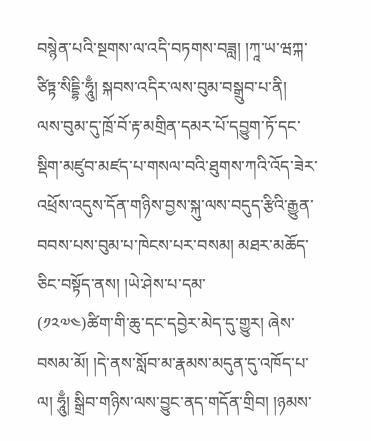བསྙེན་པའི་སྔགས་ལ་འདི་བཏགས་བཟླ། །ཀཱ་ཡ་ཝཀྐ་ཙིཏྟ་སིདྡྷི་ཧཱུྃ། སྐབས་འདིར་ལས་བུམ་བསྒྲུབ་པ་ནི། ལས་བུམ་དུ་ཁྲོ་བོ་རྟ་མགྲིན་དམར་པོ་དབྱུག་ཏོ་དང་སྡིག་མཛུབ་མཛད་པ་གསལ་བའི་ཐུགས་ཀའི་འོད་ཟེར་འཕྲོས་འདུས་དོན་གཉིས་བྱས་སྐུ་ལས་བདུད་རྩིའི་རྒྱུན་བབས་པས་བུམ་པ་ཁེངས་པར་བསམ། མཐར་མཆོད་ཅིང་བསྟོད་ནས། །ཡེ་ཤེས་པ་དམ་
(༡༢༧༤)ཚིག་གི་ཆུ་དང་དབྱེར་མེད་དུ་གྱུར། ཞེས་བསམ་མོ། །དེ་ནས་སློབ་མ་རྣམས་མདུན་དུ་འཁོད་པ་ལ། ཧཱུྃ། སྒྲིབ་གཉིས་ལས་བྱུང་ནད་གདོན་གྲིབ། །ཉམས་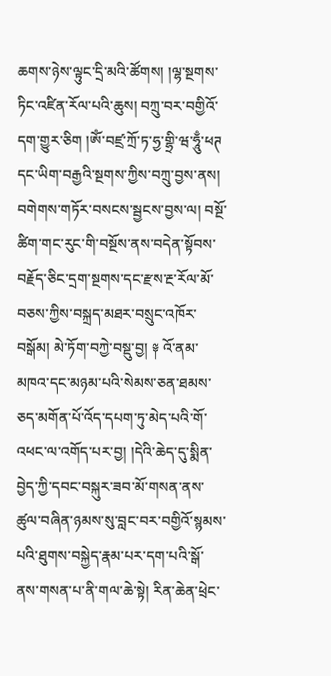ཆགས་ཉེས་ལྟུང་དྲི་མའི་ཚོགས། །ལྷ་སྔགས་ཏིང་འཛིན་རོལ་པའི་ཆུས། བཀྲུ་བར་བགྱིའོ་དག་གྱུར་ཅིག །ཨོཾ་བཛྲ་ཀྲོ་ཏ་ཧྱ་གྷྲི་ཝ་ཧཱུྃ་ཕཊ དང་ཡིག་བརྒྱའི་སྔགས་ཀྱིས་བཀྲུ་བྱས་ནས། བགེགས་གཏོར་བསངས་སྦྱངས་བྱས་ལ། བསྔོ་ཚིག་གང་རུང་གི་བསྔོས་ནས་བདེན་སྟོབས་བརྗོད་ཅིང་དྲག་སྔགས་དང་རྫས་རྔ་རོལ་མོ་བཅས་ཀྱིས་བསྐྲད་མཐར་བསྲུང་འཁོར་བསྒོམ། མེ་ཏོག་བཀྱེ་བསྡུ་བྱ། ༈ འོ་ནམ་མཁའ་དང་མཉམ་པའི་སེམས་ཅན་ཐམས་ཅད་མགོན་པོ་འོད་དཔག་ཏུ་མེད་པའི་གོ་འཕང་ལ་འགོད་པར་བྱ། །དེའི་ཆེད་དུ་སྨིན་བྱེད་ཀྱི་དབང་བསྐུར་ཟབ་མོ་གསན་ནས་ཚུལ་བཞིན་ཉམས་སུ་བླང་བར་བགྱིའོ་སྙམས་པའི་ཐུགས་བསྐྱེད་རྣམ་པར་དག་པའི་སྒོ་ནས་གསན་པ་ནི་གལ་ཆེ་སྟེ། རིན་ཆེན་ཕྲེང་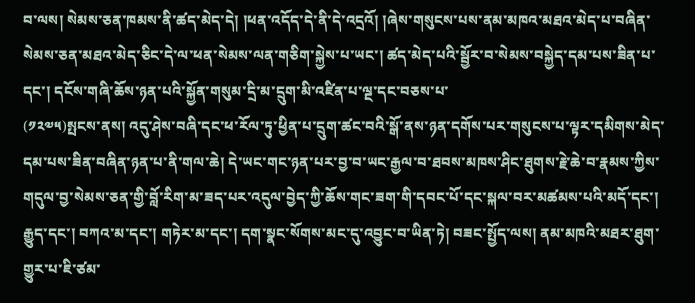བ་ལས། སེམས་ཅན་ཁམས་ནི་ཚད་མེད་དེ། །ཕན་འདོད་དེ་ནི་དེ་འདྲའོ། །ཞེས་གསུངས་པས་ནམ་མཁའ་མཐའ་མེད་པ་བཞིན་སེམས་ཅན་མཐའ་མེད་ཅིང་དེ་ལ་ཕན་སེམས་ལན་གཅིག་སྐྱེས་པ་ཡང་། ཚད་མེད་པའི་སྦྱོར་བ་སེམས་བསྐྱེད་དམ་པས་ཟིན་པ་དང་། དངོས་གཞི་ཆོས་ཉན་པའི་སྐྱོན་གསུམ་དྲི་མ་དྲུག་མི་འཛིན་པ་ལྔ་དང་བཅས་པ་
(༡༢༧༥)སྤངས་ནས། འདུ་ཤེས་བཞི་དང་ཕ་རོལ་ཏུ་ཕྱིན་པ་དྲུག་ཚང་བའི་སྒོ་ནས་ཉན་དགོས་པར་གསུངས་པ་ལྟར་དམིགས་མེད་དམ་པས་ཟིན་བཞིན་ཉན་པ་ནི་གལ་ཆེ། དེ་ཡང་གང་ཉན་པར་བྱ་བ་ཡང་རྒྱལ་བ་ཐབས་མཁས་ཤིང་ཐུགས་རྗེ་ཆེ་བ་རྣམས་ཀྱིས་གདུལ་བྱ་སེམས་ཅན་གྱི་བློ་རིག་མ་ཟད་པར་འདུལ་བྱེད་ཀྱི་ཆོས་གང་ཟག་གི་དབང་པོ་དང་སྐལ་བར་མཚམས་པའི་མདོ་དང་། རྒྱུད་དང་། བཀའ་མ་དང་། གཏེར་མ་དང་། དག་སྣང་སོགས་མང་དུ་འབྱུང་བ་ཡིན་ཏེ། བཟང་སྤྱོད་ལས། ནམ་མཁའི་མཐར་ཐུག་གྱུར་པ་ཇི་ཙམ་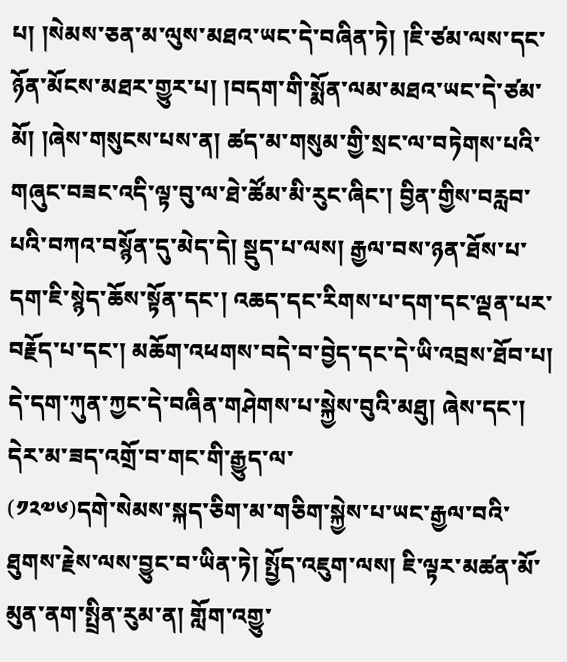པ། །སེམས་ཅན་མ་ལུས་མཐའ་ཡང་དེ་བཞིན་ཏེ། །ཇི་ཙམ་ལས་དང་ཉོན་མོངས་མཐར་གྱུར་པ། །བདག་གི་སྨོན་ལམ་མཐའ་ཡང་དེ་ཙམ་མོ། །ཞེས་གསུངས་པས་ན། ཚད་མ་གསུམ་གྱི་སྲང་ལ་བཏེགས་པའི་གཞུང་བཟང་འདི་ལྟ་བུ་ལ་ཐེ་ཚོམ་མི་རུང་ཞིང་། བྱིན་གྱིས་བརླབ་པའི་བཀའ་བསྙོན་དུ་མེད་དེ། སྡུད་པ་ལས། རྒྱལ་བས་ཉན་ཐོས་པ་དག་ཇི་སྙེད་ཆོས་སྟོན་དང་། འཆད་དང་རིགས་པ་དག་དང་ལྡན་པར་བརྗོད་པ་དང་། མཆོག་འཕགས་བདེ་བ་བྱེད་དང་དེ་ཡི་འབྲས་ཐོབ་པ། དེ་དག་ཀུན་ཀྱང་དེ་བཞིན་གཤེགས་པ་སྐྱེས་བུའི་མཐུ། ཞེས་དང་། དེར་མ་ཟད་འགྲོ་བ་གང་གི་རྒྱུད་ལ་
(༡༢༧༦)དགེ་སེམས་སྐད་ཅིག་མ་གཅིག་སྐྱེས་པ་ཡང་རྒྱལ་བའི་ཐུགས་རྗེས་ལས་བྱུང་བ་ཡིན་ཏེ། སྤྱོད་འཇུག་ལས། ཇི་ལྟར་མཚན་མོ་མུན་ནག་སྤྲིན་རུམ་ན། གློག་འགྱུ་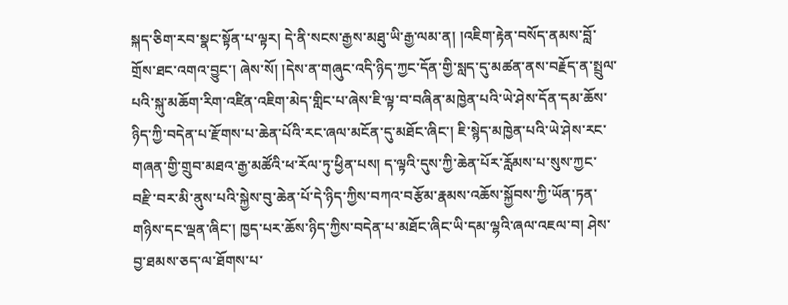སྐད་ཅིག་རབ་སྣང་སྟོན་པ་ལྟར། དེ་ནི་སངས་རྒྱས་མཐུ་ཡི་རྒྱ་ལམ་ན། །འཇིག་རྟེན་བསོད་ནམས་བློ་གྲོས་ཐང་འགའ་བྱུང་། ཞེས་སོ། །དེས་ན་གཞུང་འདི་ཉིད་ཀྱང་དོན་གྱི་སླད་དུ་མཚན་ནས་བརྗོད་ན་སྤྲུལ་པའི་སྐུ་མཆོག་རིག་འཛིན་འཇིག་མེད་གླིང་པ་ཞེས་ཇི་ལྟ་བ་བཞིན་མཁྱེན་པའི་ཡེ་ཤེས་དོན་དམ་ཆོས་ཉིད་ཀྱི་བདེན་པ་རྫོགས་པ་ཆེན་པོའི་རང་ཞལ་མངོན་དུ་མཐོང་ཞིང་། ཇི་སྙེད་མཁྱེན་པའི་ཡེ་ཤེས་རང་གཞན་གྱི་གྲུབ་མཐའ་རྒྱ་མཚོའི་ཕ་རོལ་ཏུ་ཕྱིན་པས། ད་ལྟའི་དུས་ཀྱི་ཆེན་པོར་རློམས་པ་སུས་ཀྱང་བརྫི་བར་མི་ནུས་པའི་སྐྱེས་བུ་ཆེན་པོ་དེ་ཉིད་ཀྱིས་བཀའ་བརྩོམ་རྣམས་འཆོས་སྐྱོབས་ཀྱི་ཡོན་ཏན་གཉིས་དང་ལྡན་ཞིང་། ཁྱད་པར་ཆོས་ཉིད་ཀྱིས་བདེན་པ་མཐོང་ཞིང་ཡི་དམ་ལྷའི་ཞལ་འཇལ་བ། ཤེས་བྱ་ཐམས་ཅད་ལ་ཐོགས་པ་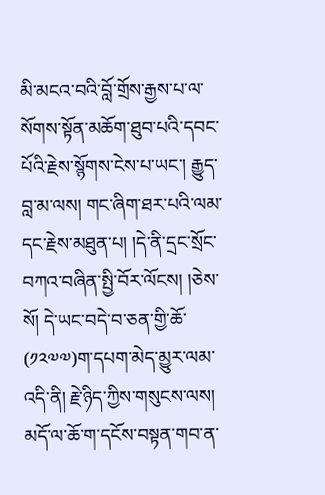མི་མངའ་བའི་བློ་གྲོས་རྒྱས་པ་ལ་སོགས་སྟོན་མཆོག་ཐུབ་པའི་དབང་པོའི་རྗེས་སྙོགས་ངེས་པ་ཡང་། རྒྱུད་བླ་མ་ལས། གང་ཞིག་ཐར་པའི་ལམ་དང་རྗེས་མཐུན་པ། །དེ་ནི་དྲང་སྲོང་བཀའ་བཞིན་སྤྱི་བོར་ལོངས། །ཅེས་སོ། དེ་ཡང་བདེ་བ་ཅན་གྱི་ཆོ་
(༡༢༧༧)ག་དཔག་མེད་མྱུར་ལམ་འདི་ནི། རྗེ་ཉིད་ཀྱིས་གསུངས་ལས། མདོ་ལ་ཆོ་ག་དངོས་བསྟན་གབ་ན་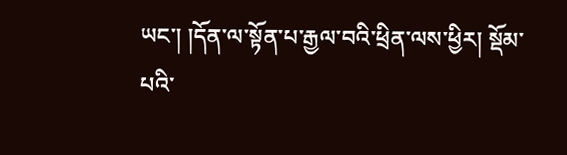ཡང་། །དོན་ལ་སྟོན་པ་རྒྱལ་བའི་ཕྲིན་ལས་ཕྱིར། སྡོམ་པའི་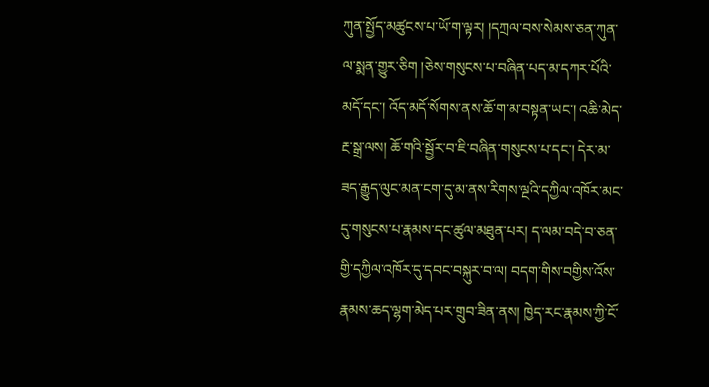ཀུན་སྤྱོད་མཚུངས་པ་ཡོ་ག་ལྟར། །དཀྲལ་བས་སེམས་ཅན་ཀུན་ལ་སྨན་གྱུར་ཅིག །ཅེས་གསུངས་པ་བཞིན་པད་མ་དཀར་པོའི་མདོ་དང་། འོད་མདོ་སོགས་ནས་ཆོ་ག་མ་བསྟན་ཡང་། འཆི་མེད་རྔ་སྒྲ་ལས། ཆོ་གའི་སྦྱོར་བ་ཇི་བཞིན་གསུངས་པ་དང་། དེར་མ་ཟད་རྒྱུད་ལུང་མན་ངག་དུ་མ་ནས་རིགས་ལྔའི་དཀྱིལ་འཁོར་མང་དུ་གསུངས་པ་རྣམས་དང་ཚུལ་མཐུན་པར། ད་ལམ་བདེ་བ་ཅན་གྱི་དཀྱིལ་འཁོར་དུ་དབང་བསྐུར་བ་ལ། བདག་གིས་བགྱིས་འོས་རྣམས་ཆད་ལྷག་མེད་པར་གྲུབ་ཟིན་ནས། ཁྱེད་རང་རྣམས་ཀྱི་ངོ་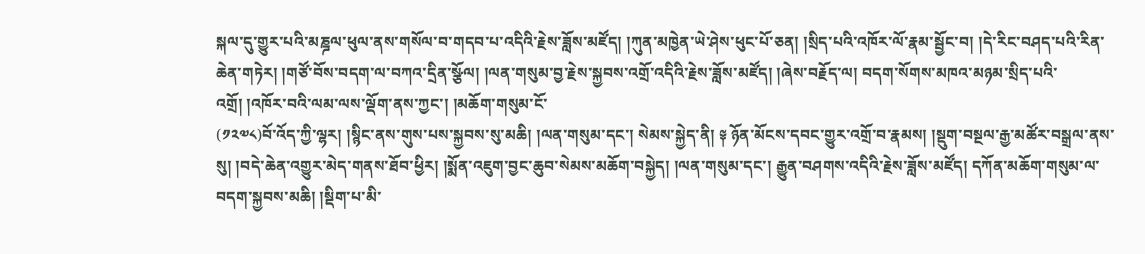སྐལ་དུ་གྱུར་པའི་མཎྜལ་ཕུལ་ནས་གསོལ་བ་གདབ་པ་འདིའི་རྗེས་ཟློས་མཛོད། །ཀུན་མཁྱེན་ཡེ་ཤེས་ཕུང་པོ་ཅན། །སྲིད་པའི་འཁོར་ལོ་རྣམ་སྦྱོང་བ། །དེ་རིང་བཤད་པའི་རིན་ཆེན་གཏེར། །གཙོ་བོས་བདག་ལ་བཀའ་དྲིན་སྩོལ། །ལན་གསུམ་བྱ་རྗེས་སྐྱབས་འགྲོ་འདིའི་རྗེས་ཟློས་མཛོད། །ཞེས་བརྗོད་ལ། བདག་སོགས་མཁའ་མཉམ་སྲིད་པའི་འགྲོ། །འཁོར་བའི་ལམ་ལས་ལྡོག་ནས་ཀྱང་། །མཆོག་གསུམ་ངོ་
(༡༢༧༨)བོ་འོད་ཀྱི་ལྷར། །སྙིང་ནས་གུས་པས་སྐྱབས་སུ་མཆི། །ལན་གསུམ་དང་། སེམས་སྐྱེད་ནི། ༈ ཉོན་མོངས་དབང་གྱུར་འགྲོ་བ་རྣམས། །སྡུག་བསྔལ་རྒྱ་མཚོར་བསྒྲལ་ནས་སུ། །བདེ་ཆེན་འགྱུར་མེད་གནས་ཐོབ་ཕྱིར། །སྨོན་འཇུག་བྱང་ཆུབ་སེམས་མཆོག་བསྐྱེད། །ལན་གསུམ་དང་། རྒྱུན་བཤགས་འདིའི་རྗེས་ཟློས་མཛོད། དཀོན་མཆོག་གསུམ་ལ་བདག་སྐྱབས་མཆི། །སྡིག་པ་མི་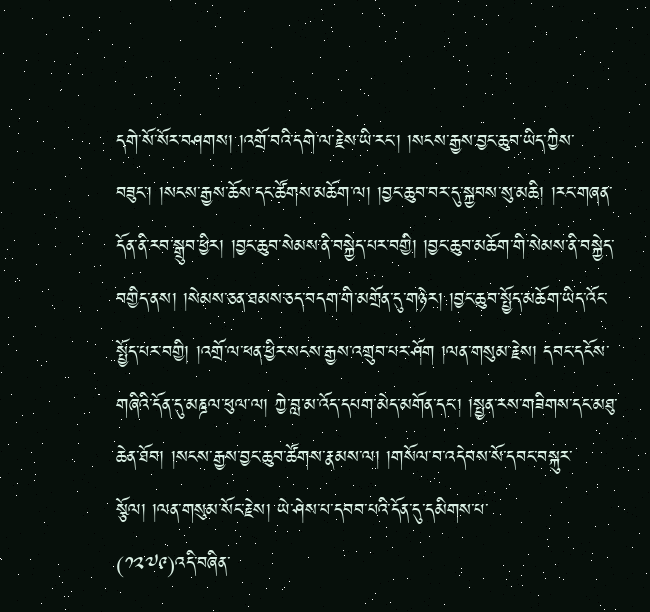དགེ་སོ་སོར་བཤགས། །འགྲོ་བའི་དགེ་ལ་རྗེས་ཡི་རང་། །སངས་རྒྱས་བྱང་ཆུབ་ཡིད་ཀྱིས་བཟུང་། །སངས་རྒྱས་ཆོས་དང་ཚོགས་མཆོག་ལ། །བྱང་ཆུབ་བར་དུ་སྐྱབས་སུ་མཆི། །རང་གཞན་དོན་ནི་རབ་སྒྲུབ་ཕྱིར། །བྱང་ཆུབ་སེམས་ནི་བསྐྱེད་པར་བགྱི། །བྱང་ཆུབ་མཆོག་གི་སེམས་ནི་བསྐྱེད་བགྱིད་ནས། །སེམས་ཅན་ཐམས་ཅད་བདག་གི་མགྲོན་དུ་གཉེར། །བྱང་ཆུབ་སྤྱོད་མཆོག་ཡིད་འོང་སྤྱོད་པར་བགྱི། །འགྲོ་ལ་ཕན་ཕྱིར་སངས་རྒྱས་འགྲུབ་པར་ཤོག །ལན་གསུམ་རྗེས། དབང་དངོས་གཞིའི་དོན་དུ་མཎྜལ་ཕུལ་ལ། ཀྱེ་བླ་མ་འོད་དཔག་མེད་མགོན་དང་། །སྤྱན་རས་གཟིགས་དང་མཐུ་ཆེན་ཐོབ། །སངས་རྒྱས་བྱང་ཆུབ་ཚོགས་རྣམས་ལ། །གསོལ་བ་འདེབས་སོ་དབང་བསྐུར་སྩོལ། །ལན་གསུམ་སོང་རྗེས། ཡེ་ཤེས་པ་དབབ་པའི་དོན་དུ་དམིགས་པ་
(༡༢༧༩)འདི་བཞིན་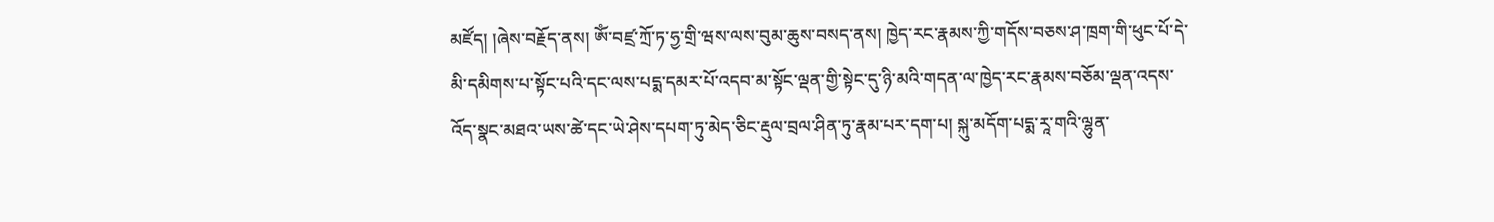མཛོད། །ཞེས་བརྗོད་ནས། ཨོཾ་བཛྲ་ཀྲོ་ཏ་ཧྱ་གྲི་ཝས་ལས་བུམ་ཆུས་བསད་ནས། ཁྱེད་རང་རྣམས་ཀྱི་གདོས་བཅས་ཤ་ཁྲག་གི་ཕུང་པོ་དེ་མི་དམིགས་པ་སྟོང་པའི་དང་ལས་པདྨ་དམར་པོ་འདབ་མ་སྟོང་ལྡན་གྱི་སྟེང་དུ་ཉི་མའི་གདན་ལ་ཁྱེད་རང་རྣམས་བཅོམ་ལྡན་འདས་འོད་སྣང་མཐའ་ཡས་ཚེ་དང་ཡེ་ཤེས་དཔག་ཏུ་མེད་ཅིང་རྡུལ་བྲལ་ཤིན་ཏུ་རྣམ་པར་དག་པ། སྐུ་མདོག་པདྨ་རཱ་གའི་ལྷུན་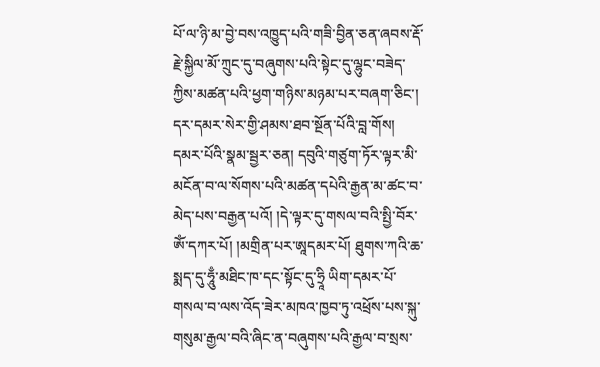པོ་ལ་ཉི་མ་བྱེ་བས་འཁྱུད་པའི་གཟི་བྱིན་ཅན་ཞབས་རྡོ་རྗེ་སྐྱིལ་མོ་ཀྲུང་དུ་བཞུགས་པའི་སྟེང་དུ་ལྷུང་བཟེད་ཀྱིས་མཚན་པའི་ཕྱག་གཉིས་མཉམ་པར་བཞག་ཅིང་། དར་དམར་སེར་གྱི་ཤམས་ཐབ་སྔོན་པོའི་བླ་གོས། དམར་པོའི་སྣམ་སྦྱར་ཅན། དབུའི་གཙུག་ཏོར་ལྟར་མི་མངོན་བ་ལ་སོགས་པའི་མཚན་དཔེའི་རྒྱན་མ་ཚང་བ་མེད་པས་བརྒྱན་པའོ། །དེ་ལྟར་དུ་གསལ་བའི་སྤྱི་བོར་ཨོཾ་དཀར་པོ། །མགྲིན་པར་ཨཱདམར་པོ། ཐུགས་ཀའི་ཆ་སྨད་དུ་ཧཱུྃ་མཐིང་ཁ་དང་སྟོང་དུ་ཧྲཱི ཡིག་དམར་པོ་གསལ་བ་ལས་འོད་ཟེར་མཁའ་ཁྱབ་ཏུ་འཕྲོས་པས་སྐུ་གསུམ་རྒྱལ་བའི་ཞིང་ན་བཞུགས་པའི་རྒྱལ་བ་སྲས་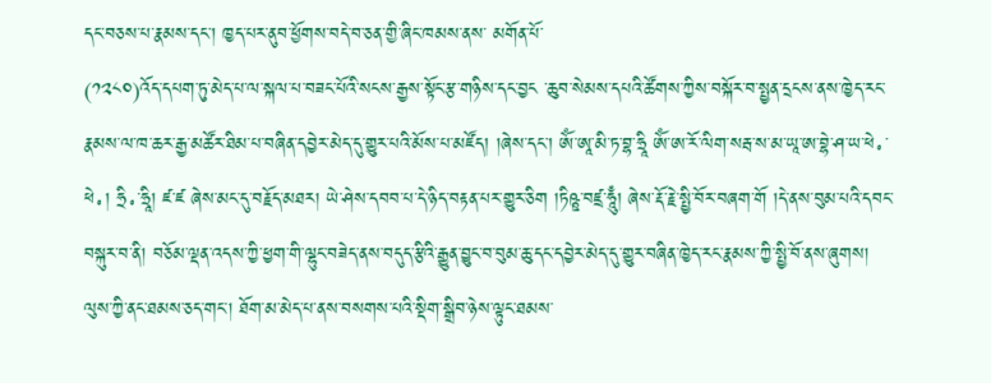དང་བཅས་པ་རྣམས་དང་། ཁྱད་པར་ནུབ་ཕྱོགས་བདེ་བ་ཅན་གྱི་ཞིང་ཁམས་ནས་ མགོན་པོ་
(༡༢༨༠)འོད་དཔག་ཏུ་མེད་པ་ལ་སྐལ་པ་བཟང་པོའི་སངས་རྒྱས་སྟོང་རྩ་གཉིས་དང་བྱང ་ཆུབ་སེམས་དཔའི་ཚོགས་ཀྱིས་བསྐོར་བ་སྤྱན་དྲངས་ནས་ཁྱེད་རང་རྣམས་ལ་ཁ་ཆར་རྒྱ་མཚོར་ཐིམ་པ་བཞིན་དབྱེར་མེད་དུ་གྱུར་པའི་མོས་པ་མཛོད། །ཞེས་དང་། ཨོཾ་ཨཱ་མི་ཏ་བྷ་ཧྲཱི ཨོཾ་ཨ་རོ་ལིག་སརྦ་ས་མ་ཡཱ་ཨ་བྷེ་ཤ་ཡ་ཕེ༚་ཕེ༚། ཧྲི༚་ཧྲཱི། ཛ་ཛ ཞེས་མང་དུ་བརྗོད་མཐར། ཡེ་ཤེས་དབབ་པ་དེ་ཉིད་བརྟན་པར་གྱུར་ཅིག །ཏིཥྛ་བཛྲ་ཧཱུྃ། ཞེས་རྡོ་རྗེ་སྤྱི་བོར་བཞག་གོ །དེ་ནས་བུམ་པའི་དབང་བསྐུར་བ་ནི། བཅོམ་ལྡན་འདས་ཀྱི་ཕྱག་གི་ལྷུང་བཟེད་ནས་བདུད་རྩིའི་རྒྱུན་བྱུང་བ་བུམ་ཆུ་དང་དབྱེར་མེད་དུ་གྱུར་བཞིན་ཁྱེད་རང་རྣམས་ཀྱི་སྤྱི་བོ་ནས་ཞུགས། ལུས་ཀྱི་ནང་ཐམས་ཅད་གང་། ཐོག་མ་མེད་པ་ནས་བསགས་པའི་སྡིག་སྒྲིབ་ཉེས་ལྟུང་ཐམས་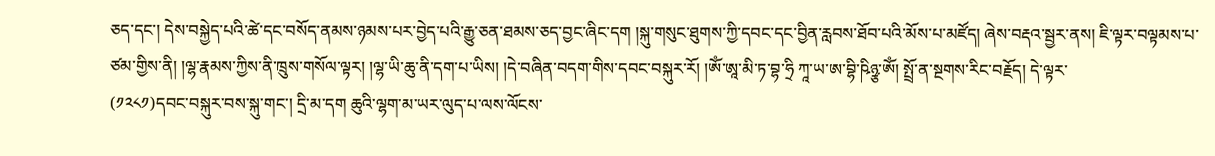ཅད་དང་། དེས་བསྐྱེད་པའི་ཚེ་དང་བསོད་ནམས་ཉམས་པར་བྱེད་པའི་རྒྱུ་ཅན་ཐམས་ཅད་བྱང་ཞིང་དག །སྐུ་གསུང་ཐུགས་ཀྱི་དབང་དང་བྱིན་རླབས་ཐོབ་པའི་མོས་པ་མཛོད། ཞེས་བརྡའ་སྦྱར་ནས། ཇི་ལྟར་བལྟམས་པ་ཙམ་གྱིས་ནི། །ལྷ་རྣམས་ཀྱིས་ནི་ཁྲུས་གསོལ་ལྟར། །ལྷ་ཡི་ཆུ་ནི་དག་པ་ཡིས། །དེ་བཞིན་བདག་གིས་དབང་བསྐུར་རོ། །ཨོཾ་ཨཱ་མི་ཏ་བྷ་ཧྲི ཀཱ་ཡ་ཨ་བྷི་ཥིཉྩ་ཨོཾ། སྤྲོ་ན་སྔགས་རིང་བརྗོད། དེ་ལྟར་
(༡༢༨༡)དབང་བསྐུར་བས་སྐུ་གང་། དྲི་མ་དག ཆུའི་ལྷག་མ་ཡར་ལུད་པ་ལས་ལོངས་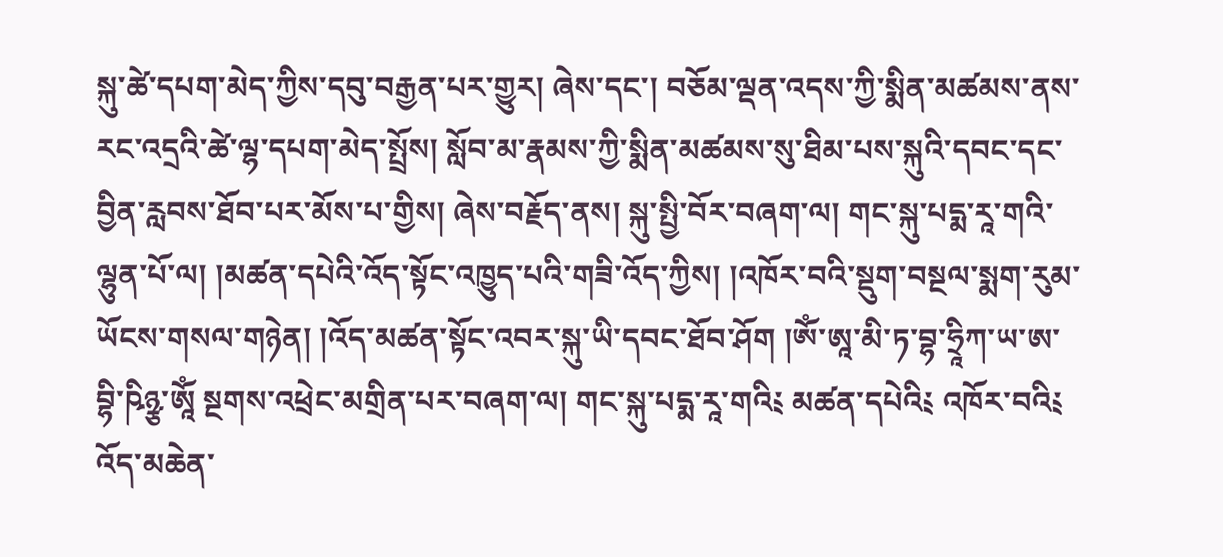སྐུ་ཚེ་དཔག་མེད་ཀྱིས་དབུ་བརྒྱན་པར་གྱུར། ཞེས་དང་། བཅོམ་ལྡན་འདས་ཀྱི་སྨིན་མཚམས་ནས་རང་འདྲའི་ཚེ་ལྷ་དཔག་མེད་སྤྲོས། སློབ་མ་རྣམས་ཀྱི་སྨིན་མཚམས་སུ་ཐིམ་པས་སྐུའི་དབང་དང་བྱིན་རླབས་ཐོབ་པར་མོས་པ་གྱིས། ཞེས་བརྗོད་ནས། སྐུ་སྤྱི་བོར་བཞག་ལ། གང་སྐུ་པདྨ་རཱ་གའི་ལྷུན་པོ་ལ། །མཚན་དཔེའི་འོད་སྟོང་འཁྱུད་པའི་གཟི་འོད་ཀྱིས། །འཁོར་བའི་སྡུག་བསྔལ་སྨག་རུམ་ཡོངས་གསལ་གཉེན། །འོད་མཚན་སྟོང་འབར་སྐུ་ཡི་དབང་ཐོབ་ཤོག །ཨོཾ་ཨཱ་མི་ཏ་བྷ་ཧྲཱིཀ་ཡ་ཨ་བྷི་ཥིཉྩ་ཨཱོཾ སྔགས་འཕྲེང་མགྲིན་པར་བཞག་ལ། གང་སྐུ་པདྨ་རཱ་གའི༴ མཚན་དཔེའི༴ འཁོར་བའི༴ འོད་མཆེན་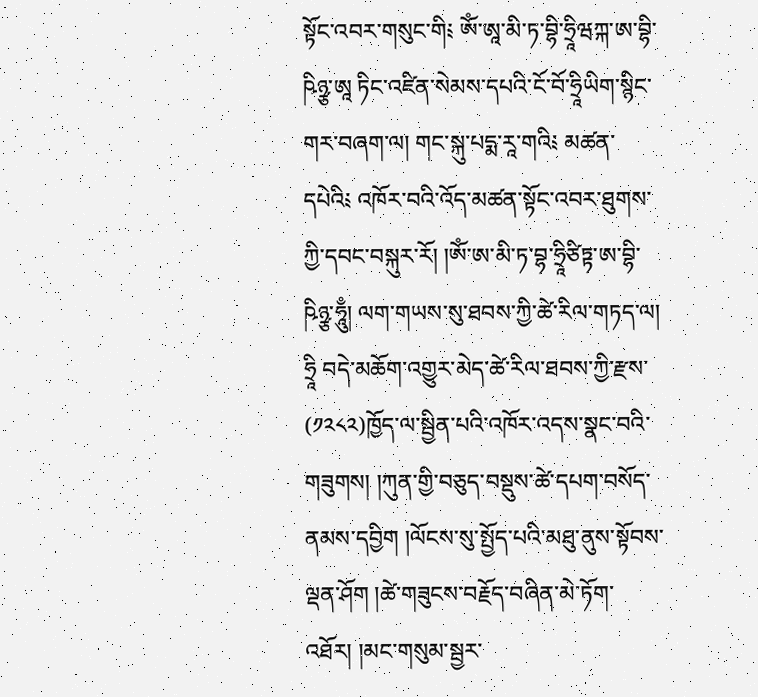སྟོང་འབར་གསུང་གི༴ ཨོཾ་ཨཱ་མི་ཏ་བྷི་ཧྲཱིཝཀྐ་ཨ་བྷི་ཥིཉྩ་ཨཱ ཏིང་འཛིན་སེམས་དཔའི་ངོ་བོ་ཧྲཱིཡིག་སྙིང་གར་བཞག་ལ། གང་སྐུ་པདྨ་རཱ་གའི༴ མཚན་དཔེའི༴ འཁོར་བའི་འོད་མཚན་སྟོང་འབར་ཐུགས་ཀྱི་དབང་བསྐུར་རོ། །ཨོཾ་ཨ་མི་ཏ་བྷ་ཧྲཱིཙིཏྟ་ཨ་བྷི་ཥིཉྩ་ཧཱུྃ། ལག་གཡས་སུ་ཐབས་ཀྱི་ཚེ་རིལ་གཏད་ལ། ཧྲཱི བདེ་མཆོག་འགྱུར་མེད་ཚེ་རིལ་ཐབས་ཀྱི་རྫས་
(༡༢༨༢)ཁྱོད་ལ་སྦྱིན་པའི་འཁོར་འདས་སྣང་བའི་གཟུགས། །ཀུན་གྱི་བཅུད་བསྡུས་ཚེ་དཔག་བསོད་ནམས་དབྱིག །ལོངས་སུ་སྤྱོད་པའི་མཐུ་ནུས་སྟོབས་ལྡན་ཤོག །ཚེ་གཟུངས་བརྗོད་བཞིན་མེ་ཏོག་འཐོར། །མང་གསུམ་སྦྱར་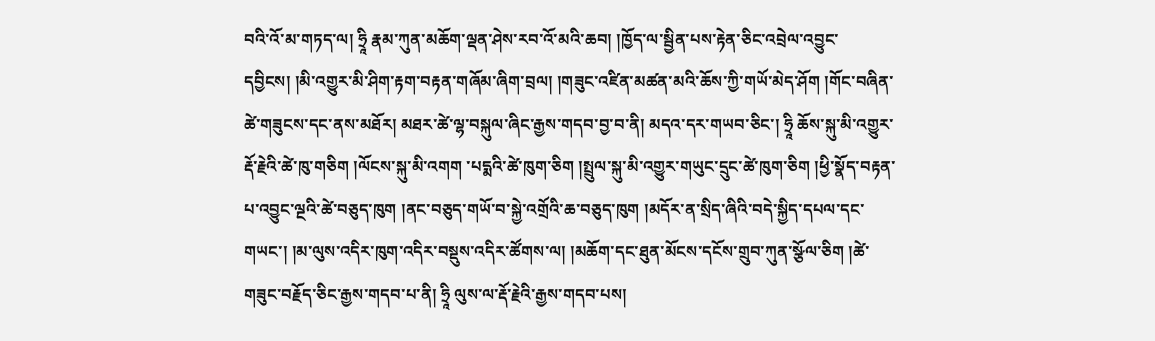བའི་འོ་མ་གཏད་ལ། ཧྲཱི རྣམ་ཀུན་མཆོག་ལྡན་ཤེས་རབ་འོ་མའི་ཆབ། །ཁྱོད་ལ་སྦྱིན་པས་རྟེན་ཅིང་འབྲེལ་འབྱུང་དབྱིངས། །མི་འགྱུར་མི་ཤིག་རྟག་བརྟན་གཞོམ་ཞིག་བྲལ། །གཟུང་འཛིན་མཚན་མའི་ཆོས་ཀྱི་གཡོ་མེད་ཤོག །གོང་བཞིན་ཚེ་གཟུངས་དང་ནས་མཐོར། མཐར་ཚེ་ལྷ་བསྐུལ་ཞིང་རྒྱས་གདབ་བྱ་བ་ནི། མདའ་དར་གཡབ་ཅིང་། ཧྲཱི ཆོས་སྐུ་མི་འགྱུར་རྡོ་རྗེའི་ཚེ་ཁུ་གཅིག །ལོངས་སྐུ་མི་འགག ་པདྨའི་ཚེ་ཁུག་ཅིག །སྤྲུལ་སྐུ་མི་འགྱུར་གཡུང་དྲུང་ཚེ་ཁུག་ཅིག །ཕྱི་སྣོད་བརྟན་པ་འབྱུང་ལྔའི་ཚེ་བཅུད་ཁུག །ནང་བཅུད་གཡོ་བ་སྐྱེ་འགྲོའི་ཆ་བཅུད་ཁུག །མདོར་ན་སྲིད་ཞིའི་བདེ་སྐྱིད་དཔལ་དང་གཡང་། །མ་ལུས་འདིར་ཁུག་འདིར་བསྡུས་འདིར་ཚོགས་ལ། །མཆོག་དང་ཐུན་མོངས་དངོས་གྲུབ་ཀུན་སྩོལ་ཅིག །ཚེ་གཟུང་བརྗོད་ཅིང་རྒྱས་གདབ་པ་ནི། ཧྲཱི ལུས་ལ་རྡོ་རྗེའི་རྒྱས་གདབ་པས།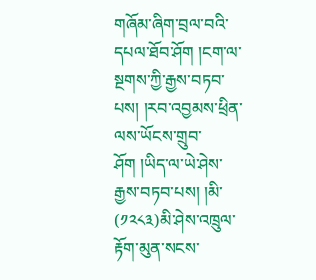གཞོམ་ཞིག་བྲལ་བའི་དཔལ་ཐོབ་ཤོག །ངག་ལ་སྔགས་ཀྱི་རྒྱས་བཏབ་པས། །རབ་འབྱམས་ཕྲིན་ལས་ཡོངས་གྲུབ་ཤོག །ཡིད་ལ་ཡེ་ཤེས་རྒྱས་བཏབ་པས། །མི་
(༡༢༨༣)མི་ཤེས་འཁྲུལ་རྟོག་མུན་སངས་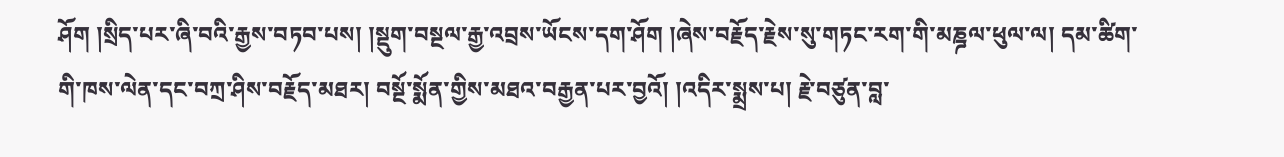ཤོག །སྲིད་པར་ཞི་བའི་རྒྱས་བཏབ་པས། །སྡུག་བསྔལ་རྒྱ་འབྲས་ཡོངས་དག་ཤོག །ཞེས་བརྗོད་རྗེས་སུ་གཏང་རག་གི་མཎྜལ་ཕུལ་ལ། དམ་ཚིག་གི་ཁས་ལེན་དང་བཀྲ་ཤིས་བརྗོད་མཐར། བསྔོ་སྨོན་གྱིས་མཐའ་བརྒྱན་པར་བྱའོ། །འདིར་སྨྲས་པ། རྗེ་བཙུན་བླ་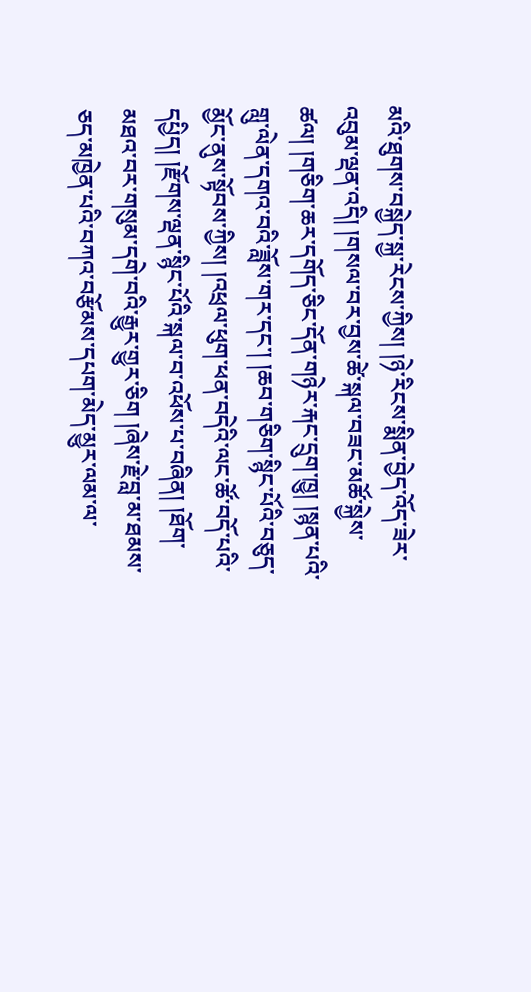མའི་ཐུགས་བསྐྱེད་སྐྱ་རེངས་ཀྱིས། །ཉེ་རིངས་སྨིན་བྱེད་འོད་ཟེར་འབུམ་ལྡན་འདི། །གསལ་བར་བྱས་ཚེ་སྐལ་བཟང་མཚོ་སྐྱེས་ཚལ། །གཅིག་ཆར་དགོད་ཅིང་དོན་གཉེར་རྐང་དྲུག་ཁྱུ། །སྙན་པའི་གླུ་ལེན་དགའ་བའི་ཟློས་གར་དང་། །ཆབ་གཅིག་སྙིང་པོའི་བཅུད་མྱོང་ནུས་སྟོབས་ཀྱིས། །འཕྲལ་ཕུག་ཕན་བདེའི་ལང་ཚོ་བདོ་པའི་དཔྱིད། །རྫོགས་ལྡན་སྙིང་པོའི་སྐལ་བ་འཕོས་པ་བཞིན། །ཐོག་མཐའ་བར་གསུམ་དགེ་བའི་རྒྱུར་གྱུར་ཅིག །ཞེས་རྗེ་བླ་མ་ཐམས་ཅད་མཁྱེན་པའི་བཀའ་བརྩོམས་དཔག་མེད་མྱུར་ལམ་ལ་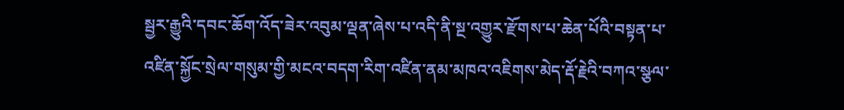སྦྱར་རྒྱུའི་དབང་ཆོག་འོད་ཟེར་འབུམ་ལྡན་ཞེས་པ་འདི་ནི་སྔ་འགྱུར་རྫོགས་པ་ཆེན་པོའི་བསྟན་པ་འཛིན་སྐྱོང་སྲེལ་གསུམ་གྱི་མངའ་བདག་རིག་འཛིན་ནམ་མཁའ་འཇིགས་མེད་རྡོ་རྗེའི་བཀའ་སྩལ་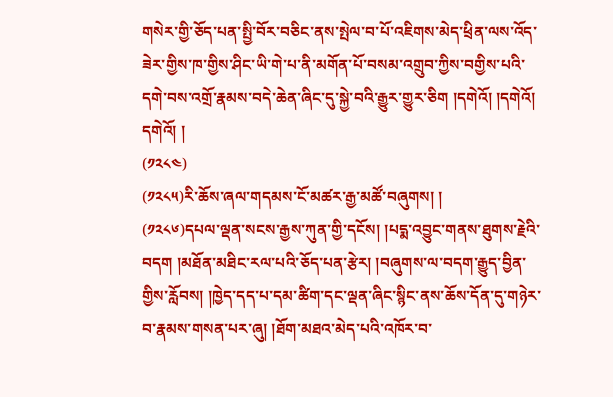གསེར་གྱི་ཅོད་པན་སྤྱི་བོར་བཅིང་ནས་སྤེལ་བ་པོ་འཇིགས་མེད་ཕྲིན་ལས་འོད་ཟེར་གྱིས་ཁ་གྱིས་ཤིང་ཡི་གེ་པ་ནི་མགོན་པོ་བསམ་འགྲུབ་ཀྱིས་བགྱིས་པའི་དགེ་བས་འགྲོ་རྣམས་བདེ་ཆེན་ཞིང་དུ་སྐྱེ་བའི་རྒྱུར་གྱུར་ཅིག །དགེའོ། །དགེའོ། དགེའོ། །
(༡༢༨༤)
(༡༢༨༥)རི་ཆོས་ཞལ་གདམས་ངོ་མཚར་རྒྱ་མཚོ་བཞུགས། །
(༡༢༨༦)དཔལ་ལྡན་སངས་རྒྱས་ཀུན་གྱི་དངོས། །པདྨ་འབྱུང་གནས་ཐུགས་རྗེའི་བདག །མཐོན་མཐིང་རལ་པའི་ཅོད་པན་རྩེར། །བཞུགས་ལ་བདག་རྒྱུད་བྱིན་གྱིས་རློབས། །ཁྱེད་དད་པ་དམ་ཚིག་དང་ལྡན་ཞིང་སྙིང་ནས་ཆོས་དོན་དུ་གཉེར་བ་རྣམས་གསན་པར་ཞུ། །ཐོག་མཐའ་མེད་པའི་འཁོར་བ་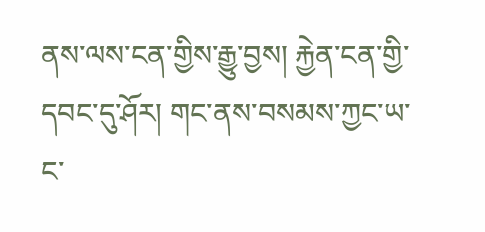ནས་ལས་ངན་གྱིས་རྒྱུ་བྱས། རྐྱེན་ངན་གྱི་དབང་དུ་ཤོར། གང་ནས་བསམས་ཀྱང་ཡ་ང་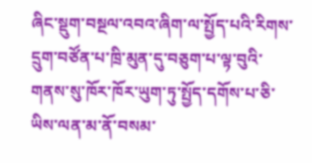ཞིང་སྡུག་བསྔལ་འབའ་ཞིག་ལ་སྤྱོད་པའི་རིགས་དྲུག་བཙོན་པ་ཁྲི་མུན་དུ་བཅུག་པ་ལྟ་བུའི་གནས་སུ་ཁོར་ཁོར་ཡུག་ཏུ་སྤྱོད་དགོས་པ་ཅི་ཡིས་ལན་མ་ནོ་བསམ་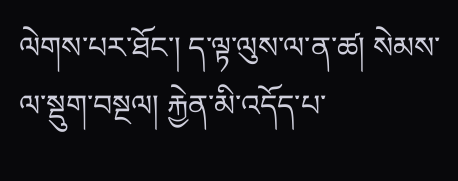ལེགས་པར་ཐོང་། ད་ལྟ་ལུས་ལ་ན་ཚ། སེམས་ལ་སྡུག་བསྔལ། རྐྱེན་མི་འདོད་པ་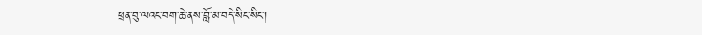ཕྲན་བུ་ལའང་བག་ཆེ་ནས་བློ་མ་བདེ་སིང་སིང་།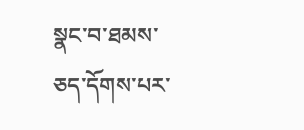སྣང་བ་ཐམས་ཅད་དོགས་པར་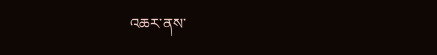འཆར་ནས་